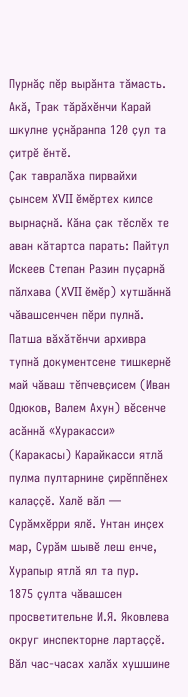Пурнӑҫ пӗр вырӑнта тӑмасть. Акӑ, Трак тӑрӑхӗнчи Карай шкулне уҫнӑранпа 120 ҫул та ҫитрӗ ӗнтӗ.
Ҫак тавралӑха пирвайхи ҫынсем ХVII ӗмӗртех килсе вырнаҫнӑ. Кӑна ҫак тӗслӗх те аван кӑтартса парать: Пайтул Искеев Степан Разин пуҫарнӑ пӑлхава (ХVII ӗмӗр) хутшӑннӑ чӑвашсенчен пӗри пулнӑ.
Патша вӑхӑтӗнчи архивра тупнӑ документсене тишкернӗ май чӑваш тӗпчевҫисем (Иван Одюков, Валем Ахун) вӗсенче асӑннӑ «Хуракасси» (Каракасы) Карайкасси ятлӑ пулма пултарнине ҫирӗппӗнех калаҫҫӗ. Халӗ вӑл — Сурӑмхӗрри ялӗ. Унтан инҫех мар, Сурӑм шывӗ леш енче, Хурапыр ятлӑ ял та пур.
1875 ҫулта чӑвашсен просветительне И.Я. Яковлева округ инспекторне лартаҫҫӗ. Вӑл час-часах халӑх хушшине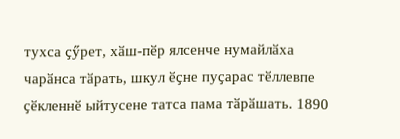тухса ҫӳрет, хӑш-пӗр ялсенче нумайлӑха чарӑнса тӑрать, шкул ӗҫне пуҫарас тӗллевпе ҫӗкленнӗ ыйтусене татса пама тӑрӑшать. 1890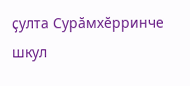ҫулта Сурӑмхӗрринче шкул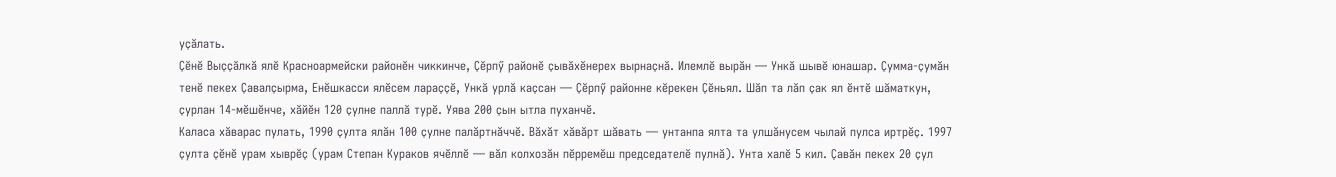уҫӑлать.
Ҫӗнӗ Выҫҫӑлкӑ ялӗ Красноармейски районӗн чиккинче, Ҫӗрпӳ районӗ ҫывӑхӗнерех вырнаҫнӑ. Илемлӗ вырӑн — Ункӑ шывӗ юнашар. Ҫумма-ҫумӑн тенӗ пекех Ҫавалҫырма, Енӗшкасси ялӗсем лараҫҫӗ, Ункӑ урлӑ каҫсан — Ҫӗрпӳ районне кӗрекен Ҫӗньял. Шӑп та лӑп ҫак ял ӗнтӗ шӑматкун, ҫурлан 14-мӗшӗнче, хӑйӗн 120 ҫулне паллӑ турӗ. Уява 200 ҫын ытла пуханчӗ.
Каласа хӑварас пулать, 1990 ҫулта ялӑн 100 ҫулне палӑртнӑччӗ. Вӑхӑт хӑвӑрт шӑвать — унтанпа ялта та улшӑнусем чылай пулса иртрӗҫ. 1997 ҫулта ҫӗнӗ урам хыврӗҫ (урам Степан Кураков ячӗллӗ — вӑл колхозӑн пӗрремӗш председателӗ пулнӑ). Унта халӗ 5 кил. Ҫавӑн пекех 20 ҫул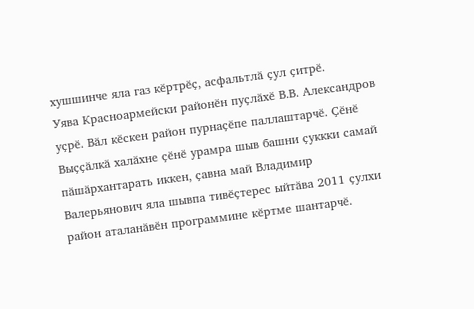хушшинче яла газ кӗртрӗҫ, асфальтлӑ ҫул ҫитрӗ.
Уява Красноармейски районӗн пуҫлӑхӗ В.В. Александров уҫрӗ. Вӑл кӗскен район пурнаҫӗпе паллаштарчӗ. Ҫӗнӗ Выҫҫӑлкӑ халӑхне ҫӗнӗ урамра шыв башни ҫуккки самай пӑшӑрхантарать иккен, ҫавна май Владимир Валерьянович яла шывпа тивӗҫтерес ыйтӑва 2011 ҫулхи район аталанӑвӗн программине кӗртме шантарчӗ.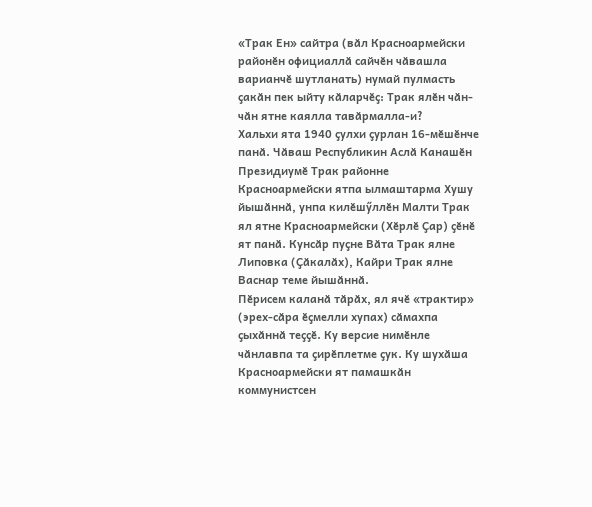«Трак Ен» сайтра (вӑл Красноармейски районӗн официаллӑ сайчӗн чӑвашла варианчӗ шутланать) нумай пулмасть ҫакӑн пек ыйту кӑларчӗҫ: Трак ялӗн чӑн-чӑн ятне каялла тавӑрмалла-и?
Хальхи ята 1940 ҫулхи ҫурлан 16-мӗшӗнче панӑ. Чӑваш Республикин Аслӑ Канашӗн Президиумӗ Трак районне Красноармейски ятпа ылмаштарма Хушу йышӑннӑ, унпа килӗшӳллӗн Малти Трак ял ятне Красноармейски (Хӗрлӗ Ҫар) ҫӗнӗ ят панӑ. Кунсӑр пуҫне Вӑта Трак ялне Липовка (Ҫӑкалӑх), Кайри Трак ялне Васнар теме йышӑннӑ.
Пӗрисем каланӑ тӑрӑх, ял ячӗ «трактир» (эрех-сӑра ӗҫмелли хупах) сӑмахпа ҫыхӑннӑ теҫҫӗ. Ку версие нимӗнле чӑнлавпа та ҫирӗплетме ҫук. Ку шухӑша Красноармейски ят памашкӑн коммунистсен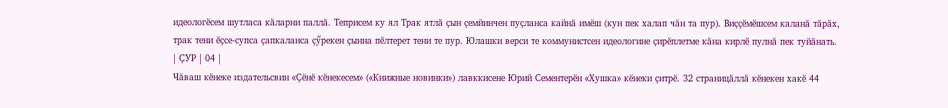идеологӗсем шутласа кӑларни паллӑ. Теприсем ку ял Трак ятлӑ ҫын ҫемйинчен пуҫланса кайнӑ имӗш (кун пек халап чӑн та пур). Виҫҫӗмӗшсем каланӑ тӑрӑх, трак тени ӗҫсе-супса ҫапкаланса ҫӳрекен ҫынна пӗлтерет тени те пур. Юлашки верси те коммунистсен идеологине ҫирӗплетме кӑна кирлӗ пулнӑ пек туйӑнать.
| ҪУР | 04 |
Чӑваш кӗнеке издательсвин «Ҫӗнӗ кӗнекесем» («Книжные новинки») лавккисене Юрий Сементерӗн «Хушка» кӗнеки ҫитрӗ. 32 страницӑллӑ кӗнекен хакӗ 44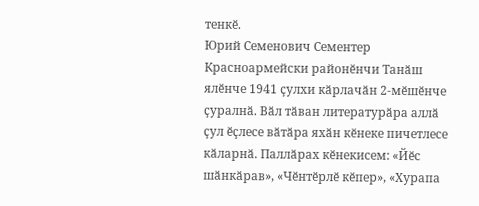тенкӗ.
Юрий Семенович Сементер Красноармейски районӗнчи Танӑш ялӗнче 1941 ҫулхи кӑрлачӑн 2-мӗшӗнче ҫуралнӑ. Вӑл тӑван литературӑра аллӑ ҫул ӗҫлесе вӑтӑра яхӑн кӗнеке пичетлесе кӑларнӑ. Паллӑрах кӗнекисем: «Йӗс шӑнкӑрав», «Чӗнтӗрлӗ кӗпер», «Хурапа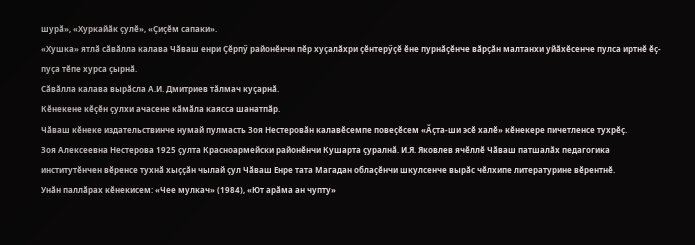шурӑ», «Хуркайӑк ҫулӗ», «Ҫиҫӗм сапаки».
«Хушка» ятлӑ сӑвӑлла калава Чӑваш енри Ҫӗрпӳ районӗнчи пӗр хуҫалӑхри ҫӗнтерӳҫӗ ӗне пурнӑҫӗнче вӑрҫӑн малтанхи уйӑхӗсенче пулса иртнӗ ӗҫ-пуҫа тӗпе хурса ҫырнӑ.
Сӑвӑлла калава вырӑсла А.И. Дмитриев тӑлмач куҫарнӑ.
Кӗнекене кӗҫӗн ҫулхи ачасене кӑмӑла каясса шанатпӑр.
Чӑваш кӗнеке издательствинче нумай пулмасть Зоя Нестеровӑн калавӗсемпе повеҫӗсем «Ӑҫта-ши эсӗ халӗ» кӗнекере пичетленсе тухрӗҫ.
Зоя Алексеевна Нестерова 1925 ҫулта Красноармейски районӗнчи Кушарта ҫуралнӑ. И.Я. Яковлев ячӗллӗ Чӑваш патшалӑх педагогика институтӗнчен вӗренсе тухнӑ хыҫҫӑн чылай ҫул Чӑваш Енре тата Магадан облаҫӗнчи шкулсенче вырӑс чӗлхипе литературине вӗрентнӗ.
Унӑн паллӑрах кӗнекисем: «Чее мулкач» (1984), «Ют арӑма ан чупту»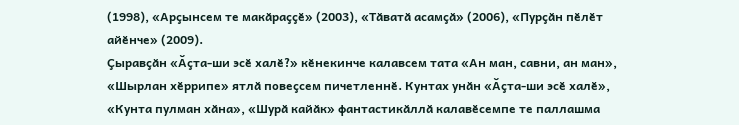(1998), «Арҫынсем те макӑраҫҫӗ» (2003), «Тӑватӑ асамҫӑ» (2006), «Пурҫӑн пӗлӗт айӗнче» (2009).
Ҫыравҫӑн «Ӑҫта-ши эсӗ халӗ?» кӗнекинче калавсем тата «Ан ман, савни, ан ман», «Шырлан хӗррипе» ятлӑ повеҫсем пичетленнӗ. Кунтах унӑн «Ӑҫта-ши эсӗ халӗ», «Кунта пулман хӑна», «Шурӑ кайӑк» фантастикӑллӑ калавӗсемпе те паллашма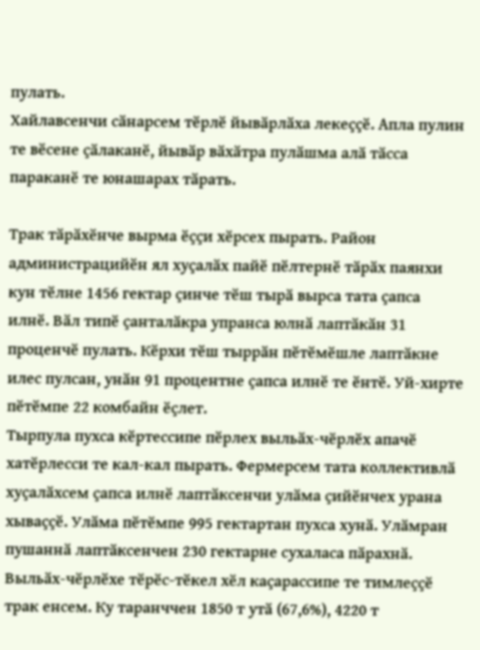пулать.
Хайлавсенчи сӑнарсем тӗрлӗ йывӑрлӑха лекеҫҫӗ. Апла пулин те вӗсене ҫӑлаканӗ, йывӑр вӑхӑтра пулӑшма алӑ тӑсса параканӗ те юнашарах тӑрать.

Трак тӑрӑхӗнче вырма ӗҫҫи хӗрсех пырать. Район администрацийӗн ял хуҫалӑх пайӗ пӗлтернӗ тӑрӑх паянхи кун тӗлне 1456 гектар ҫинче тӗш тырӑ вырса тата ҫапса илнӗ. Вӑл типӗ ҫанталӑкра упранса юлнӑ лаптӑкӑн 31 проценчӗ пулать. Кӗрхи тӗш тыррӑн пӗтӗмӗшле лаптӑкне илес пулсан, унӑн 91 процентне ҫапса илнӗ те ӗнтӗ. Уй-хирте пӗтӗмпе 22 комбайн ӗҫлет.
Тырпула пухса кӗртессипе пӗрлех выльӑх-чӗрлӗх апачӗ хатӗрлесси те кал-кал пырать. Фермерсем тата коллективлӑ хуҫалӑхсем ҫапса илнӗ лаптӑксенчи улӑма ҫийӗнчех урана хываҫҫӗ. Улӑма пӗтӗмпе 995 гектартан пухса хунӑ. Улӑмран пушаннӑ лаптӑксенчен 230 гектарне сухаласа пӑрахнӑ. Выльӑх-чӗрлӗхе тӗрӗс-тӗкел хӗл каҫарассипе те тимлеҫҫӗ трак енсем. Ку таранччен 1850 т утӑ (67,6%), 4220 т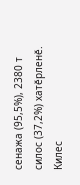сенажа (95,5%), 2380 т силос (37,2%) хатӗрленӗ.
Килес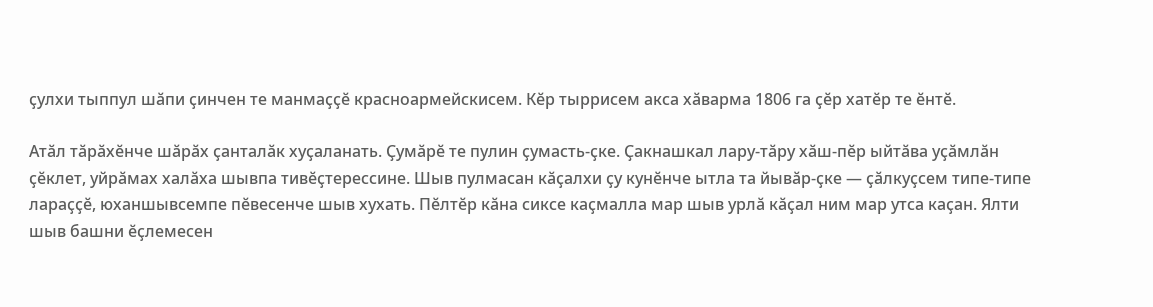ҫулхи тыппул шӑпи ҫинчен те манмаҫҫӗ красноармейскисем. Кӗр тыррисем акса хӑварма 1806 га ҫӗр хатӗр те ӗнтӗ.

Атӑл тӑрӑхӗнче шӑрӑх ҫанталӑк хуҫаланать. Ҫумӑрӗ те пулин ҫумасть-ҫке. Ҫакнашкал лару-тӑру хӑш-пӗр ыйтӑва уҫӑмлӑн ҫӗклет, уйрӑмах халӑха шывпа тивӗҫтерессине. Шыв пулмасан кӑҫалхи ҫу кунӗнче ытла та йывӑр-ҫке — ҫӑлкуҫсем типе-типе лараҫҫӗ, юханшывсемпе пӗвесенче шыв хухать. Пӗлтӗр кӑна сиксе каҫмалла мар шыв урлӑ кӑҫал ним мар утса каҫан. Ялти шыв башни ӗҫлемесен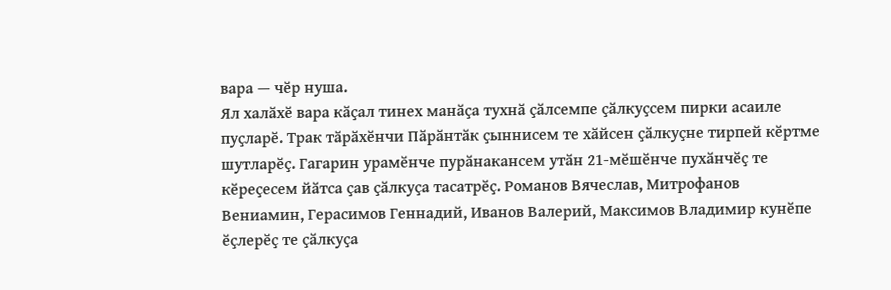вара — чӗр нуша.
Ял халӑхӗ вара кӑҫал тинех манӑҫа тухнӑ ҫӑлсемпе ҫӑлкуҫсем пирки асаиле пуҫларӗ. Трак тӑрӑхӗнчи Пӑрӑнтӑк ҫыннисем те хӑйсен ҫӑлкуҫне тирпей кӗртме шутларӗҫ. Гагарин урамӗнче пурӑнакансем утӑн 21-мӗшӗнче пухӑнчӗҫ те кӗреҫесем йӑтса ҫав ҫӑлкуҫа тасатрӗҫ. Романов Вячеслав, Митрофанов Вениамин, Герасимов Геннадий, Иванов Валерий, Максимов Владимир кунӗпе ӗҫлерӗҫ те ҫӑлкуҫа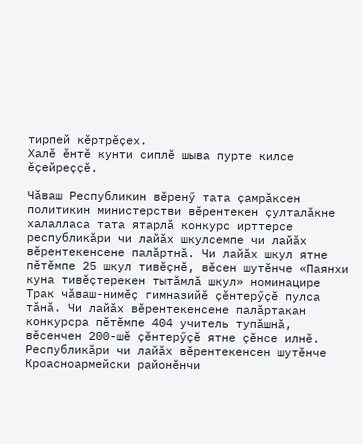тирпей кӗртрӗҫех.
Халӗ ӗнтӗ кунти сиплӗ шыва пурте килсе ӗҫейреҫҫӗ.

Чӑваш Республикин вӗренӳ тата ҫамрӑксен политикин министерстви вӗрентекен ҫулталӑкне халалласа тата ятарлӑ конкурс ирттерсе республикӑри чи лайӑх шкулсемпе чи лайӑх вӗрентекенсене палӑртнӑ. Чи лайӑх шкул ятне пӗтӗмпе 25 шкул тивӗҫнӗ, вӗсен шутӗнче «Паянхи куна тивӗҫтерекен тытӑмлӑ шкул» номинацире Трак чӑваш-нимӗҫ гимназийӗ ҫӗнтерӳҫӗ пулса тӑнӑ. Чи лайӑх вӗрентекенсене палӑртакан конкурсра пӗтӗмпе 404 учитель тупӑшнӑ, вӗсенчен 200-шӗ ҫӗнтерӳҫӗ ятне ҫӗнсе илнӗ. Республикӑри чи лайӑх вӗрентекенсен шутӗнче Кроасноармейски районӗнчи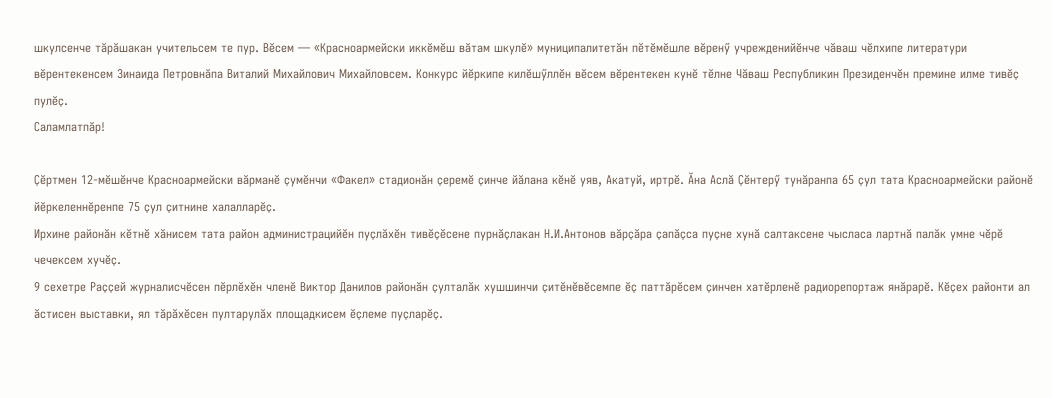шкулсенче тӑрӑшакан учительсем те пур. Вӗсем — «Красноармейски иккӗмӗш вӑтам шкулӗ» муниципалитетӑн пӗтӗмӗшле вӗренӳ учрежденийӗнче чӑваш чӗлхипе литератури вӗрентекенсем Зинаида Петровнӑпа Виталий Михайлович Михайловсем. Конкурс йӗркипе килӗшӳллӗн вӗсем вӗрентекен кунӗ тӗлне Чӑваш Республикин Президенчӗн премине илме тивӗҫ пулӗҫ.
Саламлатпӑр!

Ҫӗртмен 12-мӗшӗнче Красноармейски вӑрманӗ ҫумӗнчи «Факел» стадионӑн ҫеремӗ ҫинче йӑлана кӗнӗ уяв, Акатуй, иртрӗ. Ӑна Аслӑ Ҫӗнтерӳ тунӑранпа 65 ҫул тата Красноармейски районӗ йӗркеленнӗренпе 75 ҫул ҫитнине халалларӗҫ.
Ирхине районӑн кӗтнӗ хӑнисем тата район администрацийӗн пуҫлӑхӗн тивӗҫӗсене пурнӑҫлакан Н.И.Антонов вӑрҫӑра ҫапӑҫса пуҫне хунӑ салтаксене чысласа лартнӑ палӑк умне чӗрӗ чечексем хучӗҫ.
9 сехетре Раҫҫей журналисчӗсен пӗрлӗхӗн членӗ Виктор Данилов районӑн ҫулталӑк хушшинчи ҫитӗнӗвӗсемпе ӗҫ паттӑрӗсем ҫинчен хатӗрленӗ радиорепортаж янӑрарӗ. Кӗҫех районти ал ӑстисен выставки, ял тӑрӑхӗсен пултарулӑх площадкисем ӗҫлеме пуҫларӗҫ.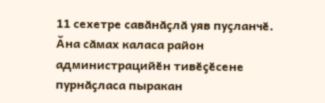11 сехетре савӑнӑҫлӑ уяв пуҫланчӗ. Ӑна сӑмах каласа район администрацийӗн тивӗҫӗсене пурнӑҫласа пыракан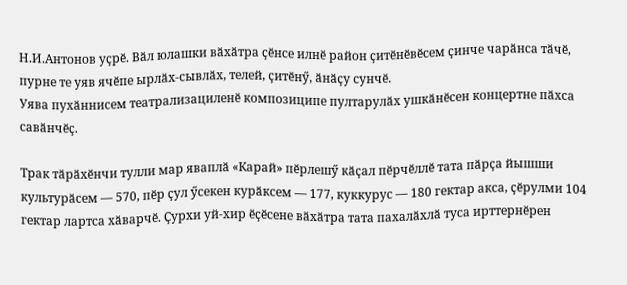Н.И.Антонов уҫрӗ. Вӑл юлашки вӑхӑтра ҫӗнсе илнӗ район ҫитӗнӗвӗсем ҫинче чарӑнса тӑчӗ, пурне те уяв ячӗпе ырлӑх-сывлӑх, телей, ҫитӗнӳ, ӑнӑҫу сунчӗ.
Уява пухӑннисем театрализациленӗ композиципе пултарулӑх ушкӑнӗсен концертне пӑхса савӑнчӗҫ.

Трак тӑрӑхӗнчи тулли мар яваплӑ «Карай» пӗрлешӳ кӑҫал пӗрчӗллӗ тата пӑрҫа йышши культурӑсем — 570, пӗр ҫул ӳсекен курӑксем — 177, куккурус — 180 гектар акса, ҫӗрулми 104 гектар лартса хӑварчӗ. Ҫурхи уй-хир ӗҫӗсене вӑхӑтра тата пахалӑхлӑ туса ирттернӗрен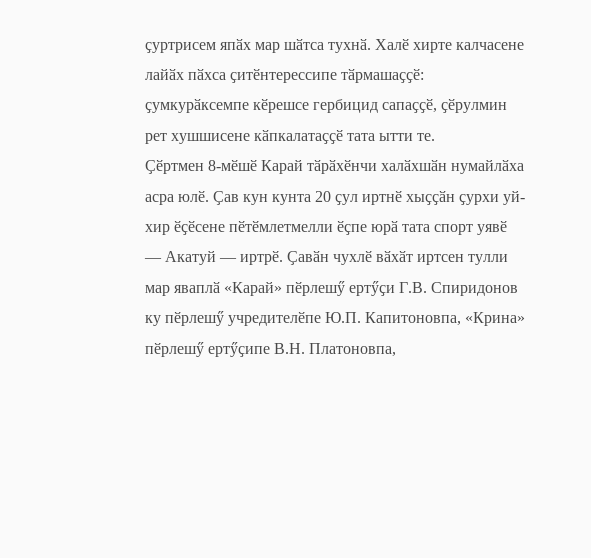ҫуртрисем япӑх мар шӑтса тухнӑ. Халӗ хирте калчасене лайӑх пӑхса ҫитӗнтерессипе тӑрмашаҫҫӗ: ҫумкурӑксемпе кӗрешсе гербицид сапаҫҫӗ, ҫӗрулмин рет хушшисене кӑпкалатаҫҫӗ тата ытти те.
Ҫӗртмен 8-мӗшӗ Карай тӑрӑхӗнчи халӑхшӑн нумайлӑха асра юлӗ. Ҫав кун кунта 20 ҫул иртнӗ хыҫҫӑн ҫурхи уй-хир ӗҫӗсене пӗтӗмлетмелли ӗҫпе юрӑ тата спорт уявӗ — Акатуй — иртрӗ. Ҫавӑн чухлӗ вӑхӑт иртсен тулли мар яваплӑ «Карай» пӗрлешӳ ертӳҫи Г.В. Спиридонов ку пӗрлешӳ учредителӗпе Ю.П. Капитоновпа, «Крина» пӗрлешӳ ертӳҫипе В.Н. Платоновпа,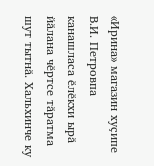«Ирина» магазин хуҫипе В.И. Петровпа канашласа ӗлӗкхи ырӑ йӑлана чӗртсе тӑратма шут тытнӑ. Хальхинче ку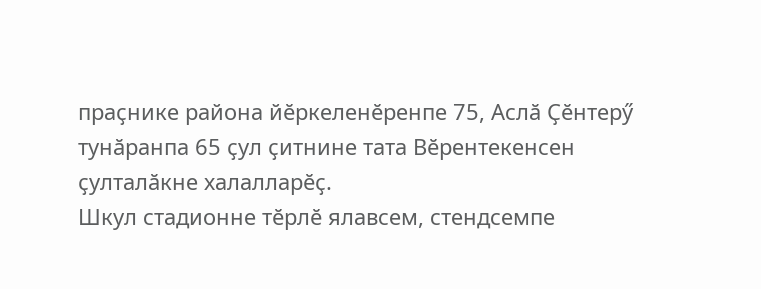праҫнике района йӗркеленӗренпе 75, Аслӑ Ҫӗнтерӳ тунӑранпа 65 ҫул ҫитнине тата Вӗрентекенсен ҫулталӑкне халалларӗҫ.
Шкул стадионне тӗрлӗ ялавсем, стендсемпе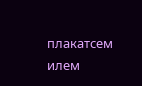плакатсем илем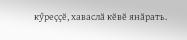кӳреҫҫӗ, хаваслӑ кӗвӗ янӑрать.